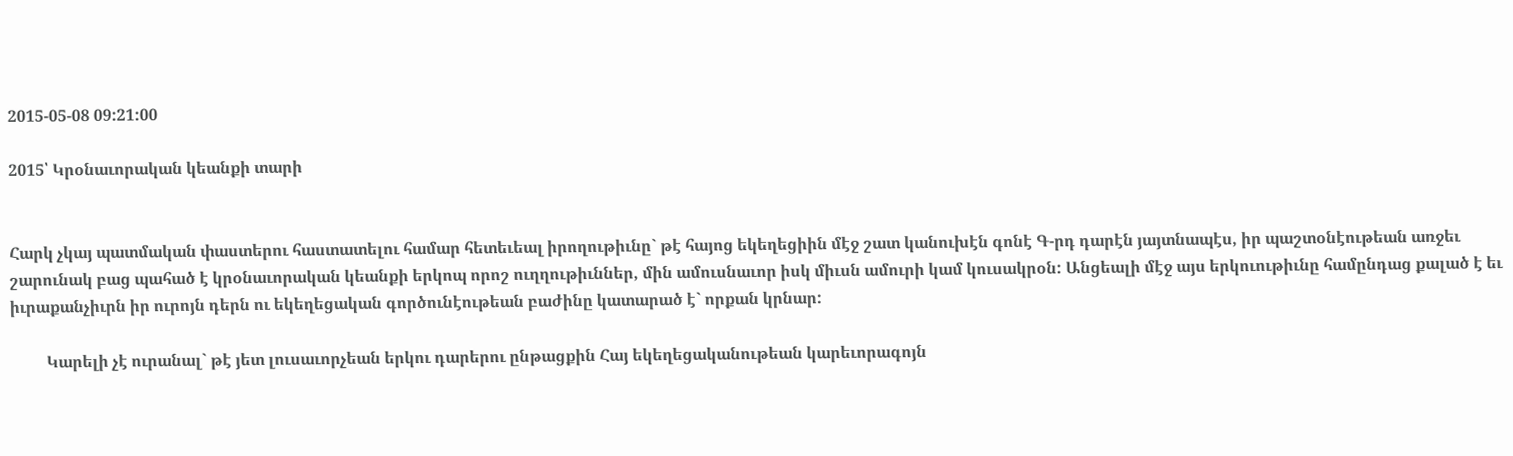2015-05-08 09:21:00

2015՝ Կրօնաւորական կեանքի տարի


Հարկ չկայ պատմական փաստերու հաստատելու համար հետեւեալ իրողութիւնը` թէ հայոց եկեղեցիին մէջ շատ կանուխէն գոնէ Գ-րդ դարէն յայտնապէս, իր պաշտօնէութեան առջեւ շարունակ բաց պահած է կրօնաւորական կեանքի երկոպ որոշ ուղղութիւններ, մին ամուսնաւոր իսկ միւսն ամուրի կամ կուսակրօն: Անցեալի մէջ այս երկուութիւնը համընդաց քալած է եւ իւրաքանչիւրն իր ուրոյն դերն ու եկեղեցական գործունէութեան բաժինը կատարած է` որքան կրնար:

         Կարելի չէ ուրանալ` թէ յետ լուսաւորչեան երկու դարերու ընթացքին Հայ եկեղեցականութեան կարեւորագոյն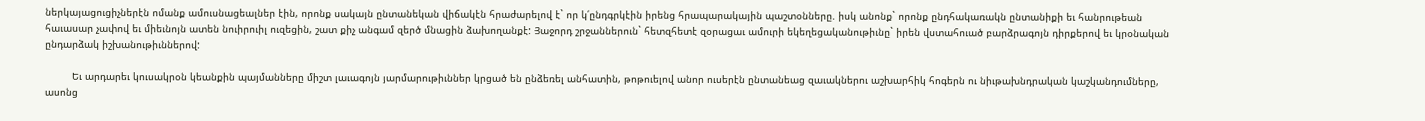ներկայացուցիչներէն ոմանք ամուսնացեալներ էին, որոնք սակայն ընտանեկան վիճակէն հրաժարելով է` որ կ՛ընդգրկէին իրենց հրապարակային պաշտօնները. իսկ անոնք` որոնք ընդհակառակն ընտանիքի եւ հանրութեան հաւասար չափով եւ միեւնոյն ատեն նուիրուիլ ուզեցին, շատ քիչ անգամ զերծ մնացին ձախողանքէ: Յաջորդ շրջաններուն` հետզհետէ զօրացաւ ամուրի եկեղեցականութիւնը` իրեն վստահուած բարձրագոյն դիրքերով եւ կրօնական ընդարձակ իշխանութիւններով:

         Եւ արդարեւ կուսակրօն կեանքին պայմանները միշտ լաւագոյն յարմարութիւններ կրցած են ընձեռել անհատին, թոթուելով անոր ուսերէն ընտանեաց զաւակներու աշխարհիկ հոգերն ու նիւթախնդրական կաշկանդումները, ասոնց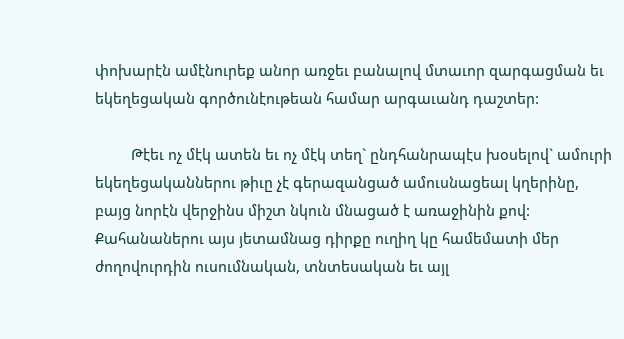փոխարէն ամէնուրեք անոր առջեւ բանալով մտաւոր զարգացման եւ եկեղեցական գործունէութեան համար արգաւանդ դաշտեր:

         Թէեւ ոչ մէկ ատեն եւ ոչ մէկ տեղ` ընդհանրապէս խօսելով` ամուրի եկեղեցականներու թիւը չէ գերազանցած ամուսնացեալ կղերինը, բայց նորէն վերջինս միշտ նկուն մնացած է առաջինին քով: Քահանաներու այս յետամնաց դիրքը ուղիղ կը համեմատի մեր ժողովուրդին ուսումնական, տնտեսական եւ այլ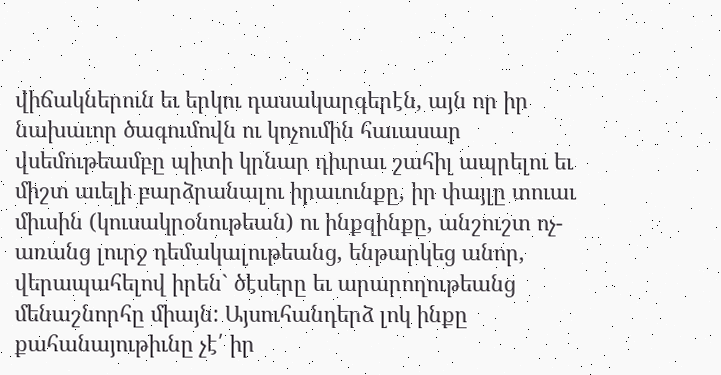վիճակներուն եւ երկու դասակարգերէն, այն որ իր նախաւոր ծագումովն ու կոչումին հաւասար վսեմութեամբը պիտի կրնար դիւրաւ շահիլ ապրելու եւ միշտ աւելի բարձրանալու իրաւունքը, իր փայլը տուաւ միւսին (կուսակրօնութեան) ու ինքզինքը, անշուշտ ոչ-առանց լուրջ դեմակալութեանց, ենթարկեց անոր, վերապահելով իրեն` ծէսերը եւ արարողութեանց մենաշնորհը միայն: Այսուհանդերձ լոկ ինքը քահանայութիւնը չէ՛ իր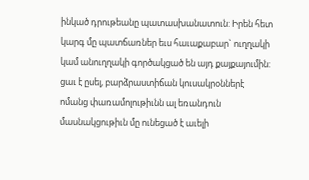ինկած դրութեանը պատասխանատուն: Իրեն հետ կարգ մը պատճառներ եւս հաւաքաբար` ուղղակի կամ անուղղակի գործակցած են այդ քայքայումին: ցաւ է ըսել, բարձրաստիճան կուսակրօններէ ոմանց փառամոլութիւնն ալ եռանդուն մասնակցութիւն մը ունեցած է աւելի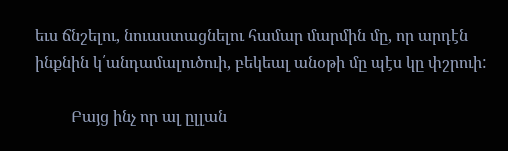եւս ճնշելու, նուաստացնելու համար մարմին մը, որ արդէն ինքնին կ՛անդամալուծուի, բեկեալ անօթի մը պէս կը փշրուի:

         Բայց ինչ որ ալ ըլլան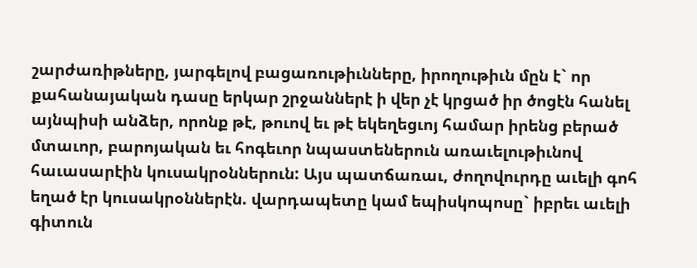շարժառիթները, յարգելով բացառութիւնները, իրողութիւն մըն է` որ քահանայական դասը երկար շրջաններէ ի վեր չէ կրցած իր ծոցէն հանել այնպիսի անձեր, որոնք թէ, թուով եւ թէ եկեղեցւոյ համար իրենց բերած մտաւոր, բարոյական եւ հոգեւոր նպաստեներուն առաւելութիւնով հաւասարէին կուսակրօններուն: Այս պատճառաւ, ժողովուրդը աւելի գոհ եղած էր կուսակրօններէն. վարդապետը կամ եպիսկոպոսը` իբրեւ աւելի գիտուն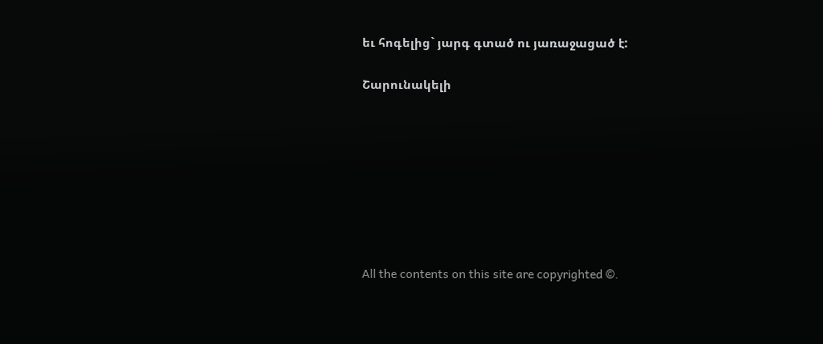եւ հոգելից` յարգ գտած ու յառաջացած է:

Շարունակելի








All the contents on this site are copyrighted ©.